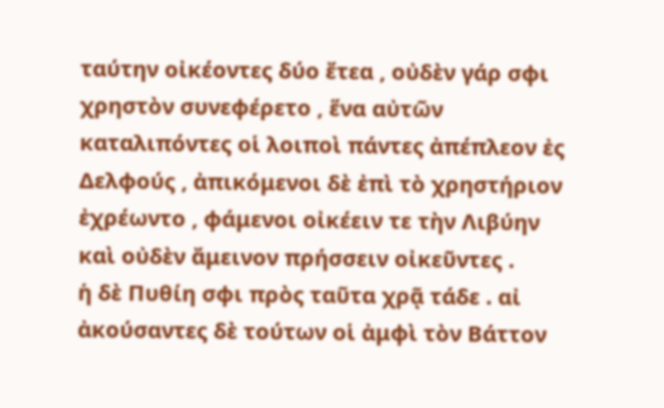ταύτην οἰκέοντες δύο ἔτεα , οὐδὲν γάρ σφι χρηστὸν συνεφέρετο , ἕνα αὐτῶν καταλιπόντες οἱ λοιποὶ πάντες ἀπέπλεον ἐς Δελφούς , ἀπικόμενοι δὲ ἐπὶ τὸ χρηστήριον ἐχρέωντο , φάμενοι οἰκέειν τε τὴν Λιβύην καὶ οὐδὲν ἄμεινον πρήσσειν οἰκεῦντες .
ἡ δὲ Πυθίη σφι πρὸς ταῦτα χρᾷ τάδε . αἰ
ἀκούσαντες δὲ τούτων οἱ ἀμφὶ τὸν Βάττον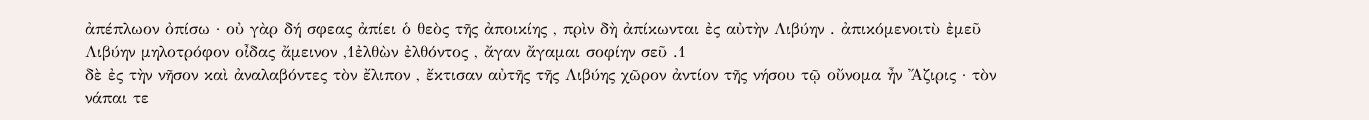ἀπέπλωον ὀπίσω · οὐ γὰρ δή σφεας ἀπίει ὁ θεὸς τῆς ἀποικίης , πρὶν δὴ ἀπίκωνται ἐς αὐτὴν Λιβύην . ἀπικόμενοιτὺ ἐμεῦ Λιβύην μηλοτρόφον οἶδας ἄμεινον ,1ἐλθὼν ἐλθόντος , ἄγαν ἄγαμαι σοφίην σεῦ .1
δὲ ἐς τὴν νῆσον καὶ ἀναλαβόντες τὸν ἔλιπον , ἔκτισαν αὐτῆς τῆς Λιβύης χῶρον ἀντίον τῆς νήσου τῷ οὔνομα ἦν Ἄζιρις · τὸν νάπαι τε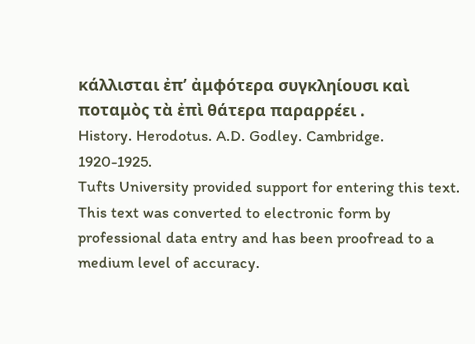κάλλισται ἐπʼ ἀμφότερα συγκληίουσι καὶ ποταμὸς τὰ ἐπὶ θάτερα παραρρέει .
History. Herodotus. A.D. Godley. Cambridge. 1920-1925.
Tufts University provided support for entering this text.
This text was converted to electronic form by professional data entry and has been proofread to a medium level of accuracy.